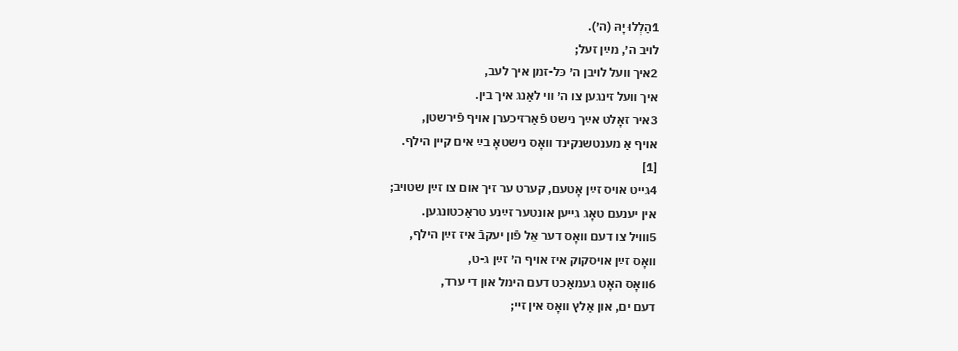1הַלְלוּ יָהּ (ה׳).
לױב ה׳, מײַן זעל;
2איך װעל לױבן ה׳ כּל-זמן איך לעב,
איך װעל זינגען צו ה׳ װי לאַנג איך בין.
3איר זאָלט אײַך נישט פֿאַרזיכערן אױף פֿירשטן,
אױף אַ מענטשנקינד װאָס נישטאָ בײַ אים קײן הילף.
[1]
4גײט אױס זײַן אָטעם, קערט ער זיך אום צו זײַן שטױב;
אין יענעם טאָג גײען אונטער זײַנע טראַכטונגען.
5װױל צו דעם װאָס דער אֵל פֿון יעקבֿ איז זײַן הילף,
װאָס זײַן אױסקוק איז אױף ה׳ זײַן ג-ט,
6װאָס האָט געמאַכט דעם הימל און די ערד,
דעם ים, און אַלץ װאָס אין זײ;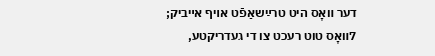דער װאָס היט טרײַשאַפֿט אױף אײביק;
7װאָס טוט רעכט צו די געדריקטע,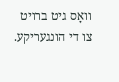װאָס גיט ברױט צו די הונגעריקע.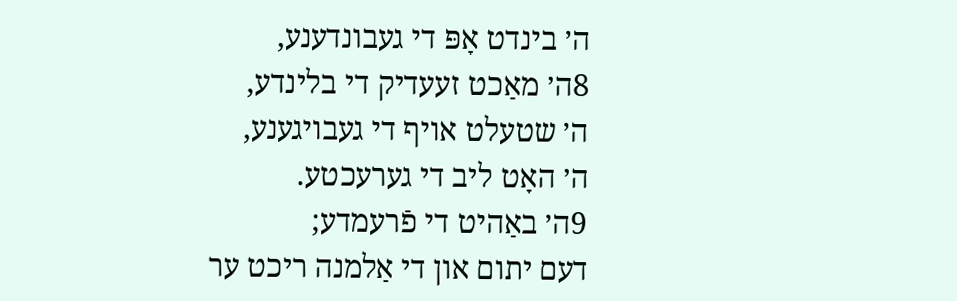ה׳ בינדט אָפּ די געבונדענע,
8ה׳ מאַכט זעעדיק די בלינדע,
ה׳ שטעלט אױף די געבױגענע,
ה׳ האָט ליב די גערעכטע.
9ה׳ באַהיט די פֿרעמדע;
דעם יתום און די אַלמנה ריכט ער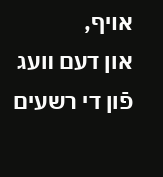אױף,
און דעם װעג פֿון די רשעים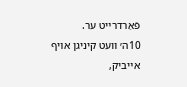פֿאַרדרײט ער.
10ה׳ װעט קיניגן אױף אײביק,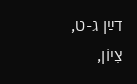דײַן ג-ט, צִיוֹן,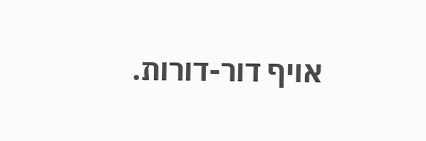אױף דור-דורות.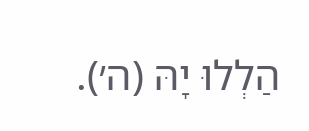הַלְלוּ יָהּ (ה׳).